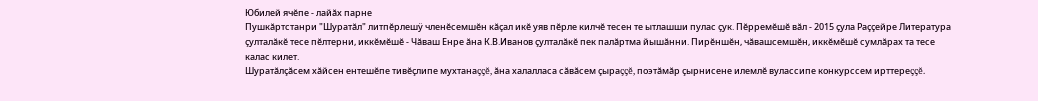Юбилей ячĕпе - лайăх парне
Пушкăртстанри "Шуратăл" литпĕрлешÿ членĕсемшĕн кăçал икĕ уяв пĕрле килчĕ тесен те ытлашши пулас çук. Пĕрремĕшĕ вăл - 2015 çула Раççейре Литература çулталăкĕ тесе пĕлтерни, иккĕмĕшĕ - Чăваш Енре ăна К.В.Иванов çулталăкĕ пек палăртма йышăнни. Пирĕншĕн, чăвашсемшĕн, иккĕмĕшĕ сумлăрах та тесе калас килет.
Шуратăлçăсем хăйсен ентешĕпе тивĕçлипе мухтанаççĕ, ăна халалласа сăвăсем çыраççĕ, поэтăмăр çырнисене илемлĕ вулассипе конкурссем ирттереççĕ.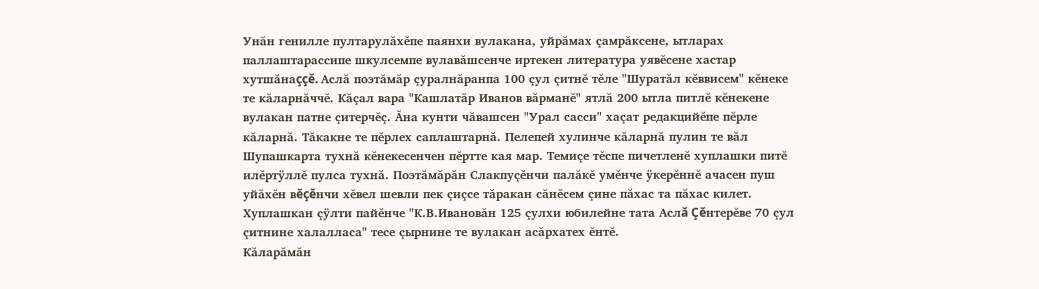Унăн генилле пултарулăхĕпе паянхи вулакана, уйрăмах çамрăксене, ытларах паллаштарассипе шкулсемпе вулавăшсенче иртекен литература уявĕсене хастар хутшăнаççĕ. Аслă поэтăмăр çуралнăранпа 100 çул çитнĕ тĕле "Шуратăл кĕввисем" кĕнеке те кăларнăччĕ. Кăçал вара "Кашлатăр Иванов вăрманĕ" ятлă 200 ытла питлĕ кĕнекене вулакан патне çитерчĕç. Ăна кунти чăвашсен "Урал сасси" хаçат редакцийĕпе пĕрле кăларнă. Тăкакне те пĕрлех саплаштарнă. Пелепей хулинче кăларнă пулин те вăл Шупашкарта тухнă кĕнекесенчен пĕртте кая мар. Темиçе тĕспе пичетленĕ хуплашки питĕ илĕртÿллĕ пулса тухнă. Поэтăмăрăн Слакпуçĕнчи палăкĕ умĕнче ÿкерĕннĕ ачасен пуш уйăхĕн вĕçĕнчи хĕвел шевли пек çиçсе тăракан сăнĕсем çине пăхас та пăхас килет. Хуплашкан çÿлти пайĕнче "К.В.Ивановăн 125 çулхи юбилейне тата Аслă Çĕнтерĕве 70 çул çитнине халалласа" тесе çырнине те вулакан асăрхатех ĕнтĕ.
Кăларăмăн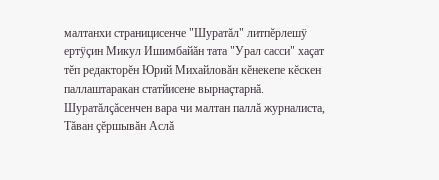малтанхи страницисенче "Шуратăл" литпĕрлешÿ ертÿçин Микул Ишимбайăн тата "Урал сасси" хаçат тĕп редакторĕн Юрий Михайловăн кĕнекепе кĕскен паллаштаракан статйисене вырнаçтарнă. Шуратăлçăсенчен вара чи малтан паллă журналиста, Тăван çĕршывăн Аслă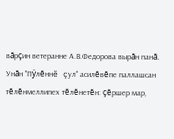вăрçин ветеранне А.В.Федорова вырăн панă. Унăн "Пÿлĕннĕ çул" асилĕвĕпе паллашсан тĕлĕнмеллипех тĕлĕнетĕн: çĕршер мар,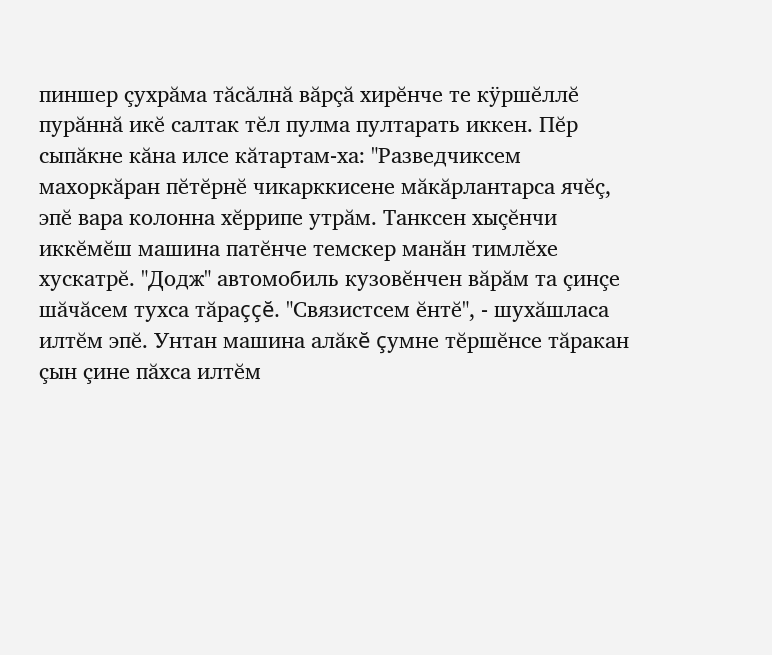пиншер çухрăма тăсăлнă вăрçă хирĕнче те кÿршĕллĕ пурăннă икĕ салтак тĕл пулма пултарать иккен. Пĕр сыпăкне кăна илсе кăтартам-ха: "Разведчиксем махоркăран пĕтĕрнĕ чикарккисене мăкăрлантарса ячĕç, эпĕ вара колонна хĕррипе утрăм. Танксен хыçĕнчи иккĕмĕш машина патĕнче темскер манăн тимлĕхе хускатрĕ. "Додж" автомобиль кузовĕнчен вăрăм та çинçе шăчăсем тухса тăраççĕ. "Связистсем ĕнтĕ", - шухăшласа илтĕм эпĕ. Унтан машина алăкĕ çумне тĕршĕнсе тăракан çын çине пăхса илтĕм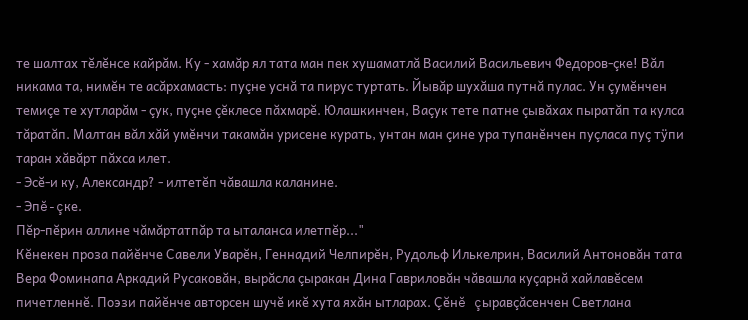те шалтах тĕлĕнсе кайрăм. Ку - хамăр ял тата ман пек хушаматлă Василий Васильевич Федоров-çке! Вăл никама та, нимĕн те асăрхамасть: пуçне уснă та пирус туртать. Йывăр шухăша путнă пулас. Ун çумĕнчен темиçе те хутларăм - çук, пуçне çĕклесе пăхмарĕ. Юлашкинчен, Ваçук тете патне çывăхах пыратăп та кулса тăратăп. Малтан вăл хăй умĕнчи такамăн урисене курать, унтан ман çине ура тупанĕнчен пуçласа пуç тÿпи таран хăвăрт пăхса илет.
- Эсĕ-и ку, Александр? - илтетĕп чăвашла каланине.
- Эпĕ-çке.
Пĕр-пĕрин аллине чăмăртатпăр та ыталанса илетпĕр..."
Кĕнекен проза пайĕнче Савели Уварĕн, Геннадий Челпирĕн, Рудольф Илькелрин, Василий Антоновăн тата Вера Фоминапа Аркадий Русаковăн, вырăсла çыракан Дина Гавриловăн чăвашла куçарнă хайлавĕсем пичетленнĕ. Поэзи пайĕнче авторсен шучĕ икĕ хута яхăн ытларах. Çĕнĕ çыравçăсенчен Светлана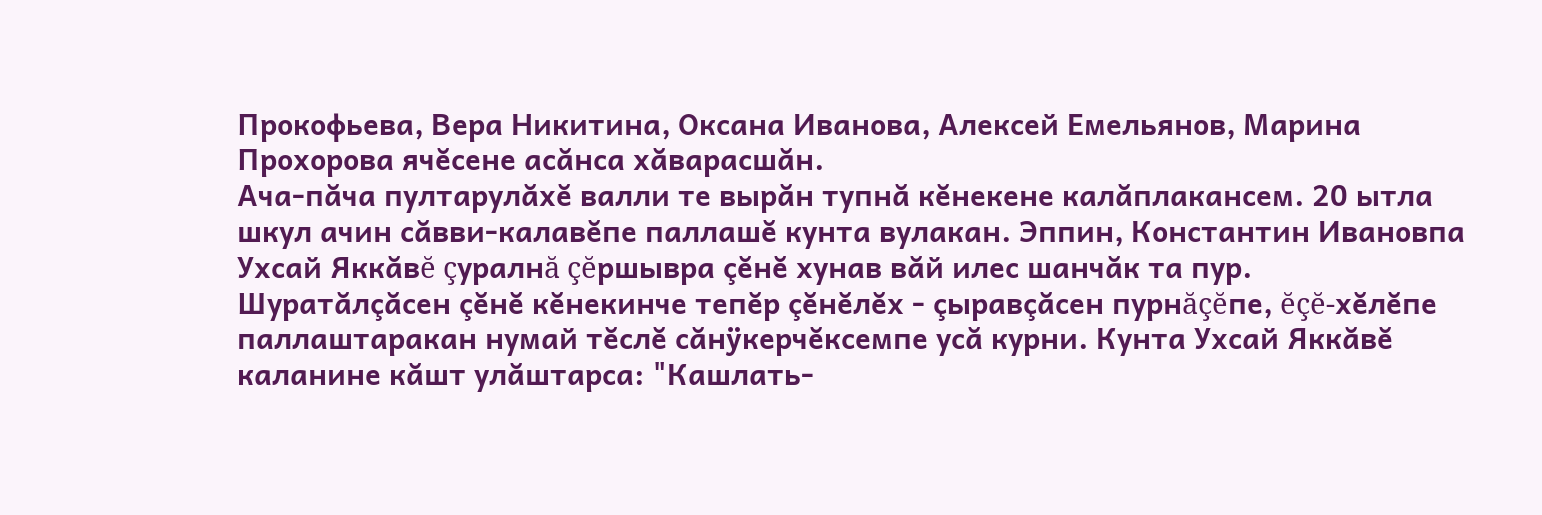Прокофьева, Вера Никитина, Оксана Иванова, Алексей Емельянов, Марина Прохорова ячĕсене асăнса хăварасшăн.
Ача-пăча пултарулăхĕ валли те вырăн тупнă кĕнекене калăплакансем. 20 ытла шкул ачин сăвви-калавĕпе паллашĕ кунта вулакан. Эппин, Константин Ивановпа Ухсай Яккăвĕ çуралнă çĕршывра çĕнĕ хунав вăй илес шанчăк та пур.
Шуратăлçăсен çĕнĕ кĕнекинче тепĕр çĕнĕлĕх - çыравçăсен пурнăçĕпе, ĕçĕ-хĕлĕпе паллаштаракан нумай тĕслĕ сăнÿкерчĕксемпе усă курни. Кунта Ухсай Яккăвĕ каланине кăшт улăштарса: "Кашлать-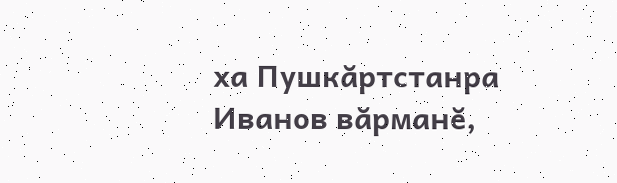ха Пушкăртстанра Иванов вăрманĕ,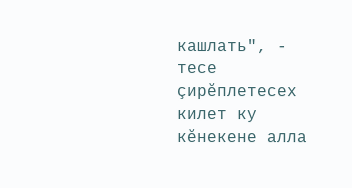кашлать", - тесе çирĕплетесех килет ку кĕнекене алла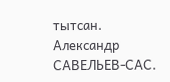тытсан.
Александр САВЕЛЬЕВ-САС.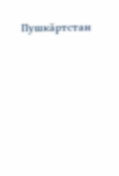Пушкăртстан